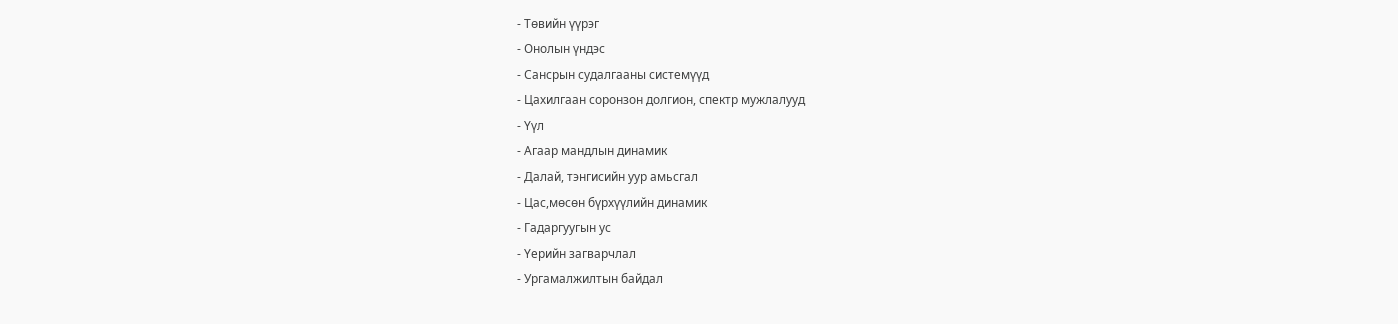- Төвийн үүрэг
- Онолын үндэс
- Сансрын судалгааны системүүд
- Цахилгаан соронзон долгион, спектр мужлалууд
- Үүл
- Агаар мандлын динамик
- Далай, тэнгисийн уур амьсгал
- Цас,мөсөн бүрхүүлийн динамик
- Гадаргуугын ус
- Үерийн загварчлал
- Ургамалжилтын байдал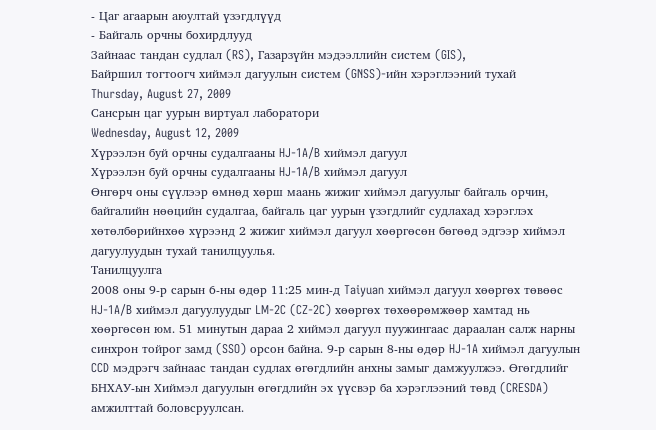- Цаг агаарын аюултай үзэгдлүүд
- Байгаль орчны бохирдлууд
Зайнаас тандан судлал (RS), Газарзүйн мэдээллийн систем (GIS),
Байршил тогтоогч хиймэл дагуулын систем (GNSS)-ийн хэрэглээний тухай
Thursday, August 27, 2009
Сансрын цаг уурын виртуал лаборатори
Wednesday, August 12, 2009
Хүрээлэн буй орчны судалгааны HJ-1A/B хиймэл дагуул
Хүрээлэн буй орчны судалгааны HJ-1A/B хиймэл дагуул
Өнгөрч оны сүүлээр өмнөд хөрш маань жижиг хиймэл дагуулыг байгаль орчин, байгалийн нөөцийн судалгаа, байгаль цаг уурын үзэгдлийг судлахад хэрэглэх хөтөлбөрийнхөө хүрээнд 2 жижиг хиймэл дагуул хөөргөсөн бөгөөд эдгээр хиймэл дагуулуудын тухай танилцуулья.
Танилцуулга
2008 оны 9-р сарын 6-ны өдөр 11:25 мин-д Taiyuan хиймэл дагуул хөөргөх төвөөс HJ-1A/B хиймэл дагуулуудыг LM-2C (CZ-2C) хөөргөх төхөөрөмжөөр хамтад нь хөөргөсөн юм. 51 минутын дараа 2 хиймэл дагуул пуужингаас дараалан салж нарны синхрон тойрог замд (SSO) орсон байна. 9-р сарын 8-ны өдөр HJ-1A хиймэл дагуулын CCD мэдрэгч зайнаас тандан судлах өгөгдлийн анхны замыг дамжуулжээ. Өгөгдлийг БНХАУ-ын Хиймэл дагуулын өгөгдлийн эх үүсвэр ба хэрэглээний төвд (CRESDA) амжилттай боловсруулсан.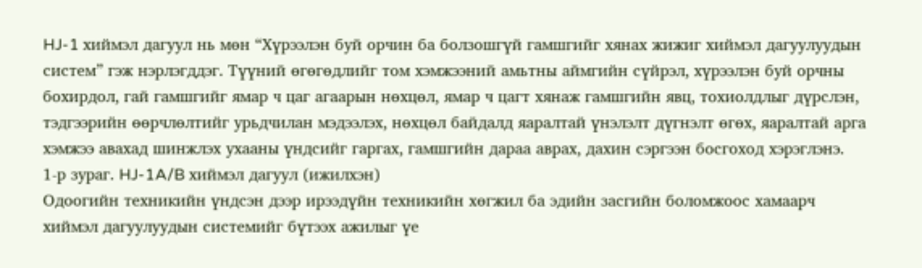HJ-1 хиймэл дагуул нь мөн “Хүрээлэн буй орчин ба болзошгүй гамшгийг хянах жижиг хиймэл дагуулуудын систем” гэж нэрлэгддэг. Түүний өгөгөдлийг том хэмжээний амьтны аймгийн сүйрэл, хүрээлэн буй орчны бохирдол, гай гамшгийг ямар ч цаг агаарын нөхцөл, ямар ч цагт хянаж гамшгийн явц, тохиолдлыг дүрслэн, тэдгээрийн өөрчлөлтийг урьдчилан мэдээлэх, нөхцөл байдалд яаралтай үнэлэлт дүгнэлт өгөх, яаралтай арга хэмжээ авахад шинжлэх ухааны үндсийг гаргах, гамшгийн дараа аврах, дахин сэргээн босгоход хэрэглэнэ.
1-р зураг. HJ-1A/B хиймэл дагуул (ижилхэн)
Одоогийн техникийн үндсэн дээр ирээдүйн техникийн хөгжил ба эдийн засгийн боломжоос хамаарч хиймэл дагуулуудын системийг бүтээх ажилыг үе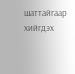шаттайгаар хийгдэх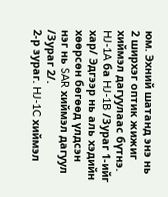юм. Эхний шатанд энэ нь 2 ширхэг оптик жижиг хиймэл дагуулаас бүтнэ. HJ-1A ба HJ-1B /Зураг 1-ийг хар/ Эдгээр нь аль хэдийн хөөрсөн бөгөөд үлдсэн нэг нь SAR хиймэл дагуул /Зураг 2/.
2-р зураг. HJ-1C хиймэл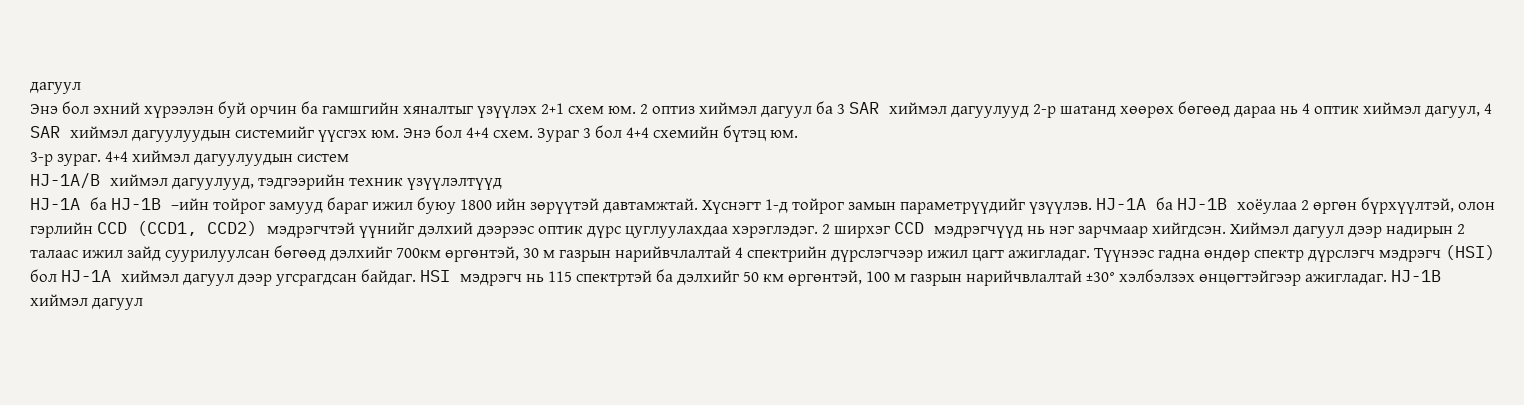дагуул
Энэ бол эхний хүрээлэн буй орчин ба гамшгийн хяналтыг үзүүлэх 2+1 схем юм. 2 оптиз хиймэл дагуул ба 3 SAR хиймэл дагуулууд 2-р шатанд хөөрөх бөгөөд дараа нь 4 оптик хиймэл дагуул, 4 SAR хиймэл дагуулуудын системийг үүсгэх юм. Энэ бол 4+4 схем. Зураг 3 бол 4+4 схемийн бүтэц юм.
3-р зураг. 4+4 хиймэл дагуулуудын систем
HJ-1A/B хиймэл дагуулууд, тэдгээрийн техник үзүүлэлтүүд
HJ-1A ба HJ-1B –ийн тойрог замууд бараг ижил буюу 1800 ийн зөрүүтэй давтамжтай. Хүснэгт 1-д тойрог замын параметрүүдийг үзүүлэв. HJ-1A ба HJ-1B хоёулаа 2 өргөн бүрхүүлтэй, олон гэрлийн CCD (CCD1, CCD2) мэдрэгчтэй үүнийг дэлхий дээрээс оптик дүрс цуглуулахдаа хэрэглэдэг. 2 ширхэг CCD мэдрэгчүүд нь нэг зарчмаар хийгдсэн. Хиймэл дагуул дээр надирын 2 талаас ижил зайд суурилуулсан бөгөөд дэлхийг 700км өргөнтэй, 30 м газрын нарийвчлалтай 4 спектрийн дүрслэгчээр ижил цагт ажигладаг. Түүнээс гадна өндөр спектр дүрслэгч мэдрэгч (HSI) бол HJ-1A хиймэл дагуул дээр угсрагдсан байдаг. HSI мэдрэгч нь 115 спектртэй ба дэлхийг 50 км өргөнтэй, 100 м газрын нарийчвлалтай ±30° хэлбэлзэх өнцөгтэйгээр ажигладаг. HJ-1B хиймэл дагуул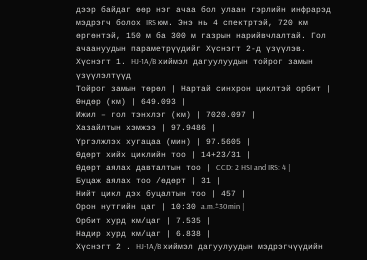дээр байдаг өөр нэг ачаа бол улаан гэрлийн инфрарэд мэдрэгч болох IRS юм. Энэ нь 4 спектртэй, 720 км өргөнтэй, 150 м ба 300 м газрын нарийвчлалтай. Гол ачаануудын параметрүүдийг Хүснэгт 2-д үзүүлэв.
Хүснэгт 1. HJ-1A/B хиймэл дагуулуудын тойрог замын үзүүлэлтүүд
Тойрог замын төрөл | Нартай синхрон циклтэй орбит |
Өндөр (км) | 649.093 |
Ижил – гол тэнхлэг (км) | 7020.097 |
Хазайлтын хэмжээ | 97.9486 |
Үргэлжлэх хугацаа (мин) | 97.5605 |
Өдөрт хийх циклийн тоо | 14+23/31 |
Өдөрт аялах давталтын тоо | CCD: 2 HSI and IRS: 4 |
Буцаж аялах тоо /өдөрт | 31 |
Нийт цикл дэх буцалтын тоо | 457 |
Орон нутгийн цаг | 10:30 a.m.±30min |
Орбит хурд км/цаг | 7.535 |
Надир хурд км/цаг | 6.838 |
Хүснэгт 2 . HJ-1A/B хиймэл дагуулуудын мэдрэгчүүдийн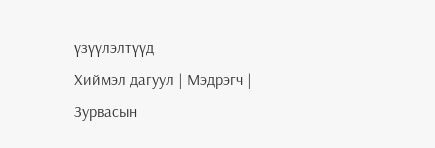үзүүлэлтүүд
Хиймэл дагуул | Мэдрэгч | Зурвасын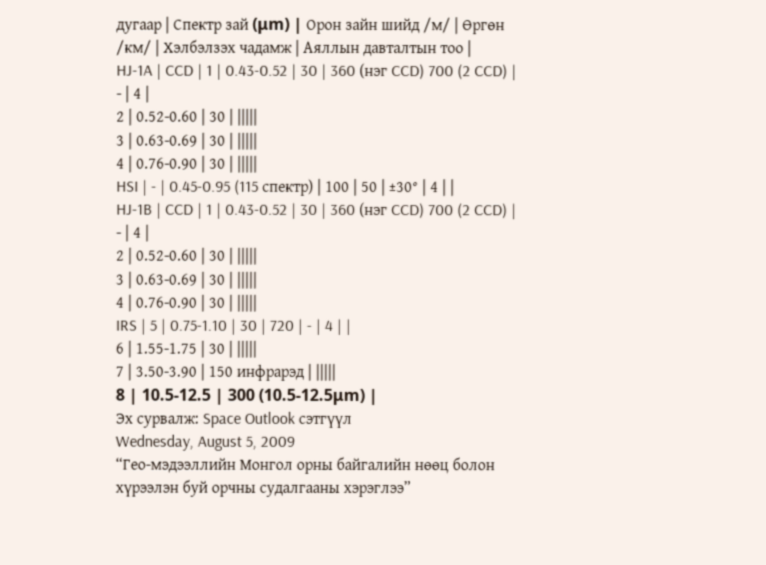дугаар | Спектр зай (μm) | Орон зайн шийд /м/ | Өргөн /км/ | Хэлбэлзэх чадамж | Аяллын давталтын тоо |
HJ-1A | CCD | 1 | 0.43-0.52 | 30 | 360 (нэг CCD) 700 (2 CCD) | - | 4 |
2 | 0.52-0.60 | 30 | |||||
3 | 0.63-0.69 | 30 | |||||
4 | 0.76-0.90 | 30 | |||||
HSI | - | 0.45-0.95 (115 спектр) | 100 | 50 | ±30° | 4 | |
HJ-1B | CCD | 1 | 0.43-0.52 | 30 | 360 (нэг CCD) 700 (2 CCD) | - | 4 |
2 | 0.52-0.60 | 30 | |||||
3 | 0.63-0.69 | 30 | |||||
4 | 0.76-0.90 | 30 | |||||
IRS | 5 | 0.75-1.10 | 30 | 720 | - | 4 | |
6 | 1.55-1.75 | 30 | |||||
7 | 3.50-3.90 | 150 инфрарэд | |||||
8 | 10.5-12.5 | 300 (10.5-12.5μm) |
Эх сурвалж: Space Outlook сэтгүүл
Wednesday, August 5, 2009
“Гео-мэдээллийн Монгол орны байгалийн нөөц болон хүрээлэн буй орчны судалгааны хэрэглээ”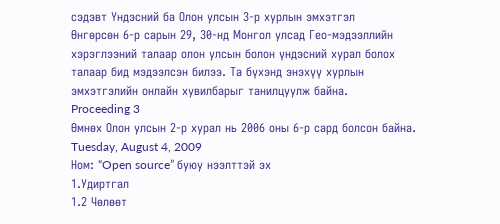сэдэвт Үндэсний ба Олон улсын 3-р хурлын эмхэтгэл
Өнгөрсөн 6-р сарын 29, 30-нд Монгол улсад Гео-мэдээллийн хэрэглээний талаар олон улсын болон үндэсний хурал болох талаар бид мэдээлсэн билээ. Та бүхэнд энэхүү хурлын эмхэтгэлийн онлайн хувилбарыг танилцуулж байна.
Proceeding 3
Өмнөх Олон улсын 2-р хурал нь 2006 оны 6-р сард болсон байна.
Tuesday, August 4, 2009
Ном: “Open source” буюу нээлттэй эх
1.Удиртгал
1.2 Чөлөөт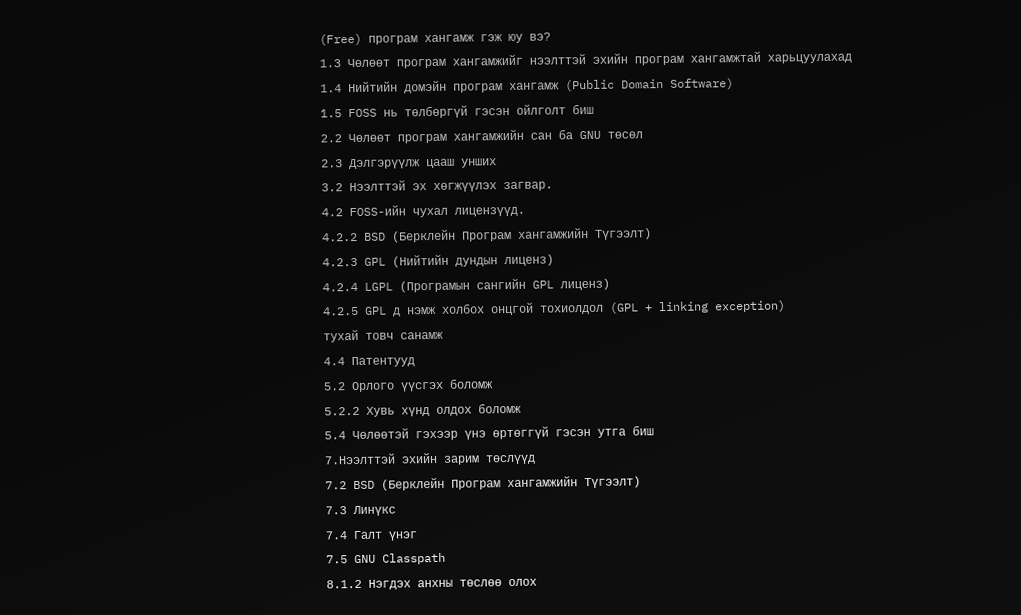(Free) програм хангамж гэж юу вэ?
1.3 Чөлөөт програм хангамжийг нээлттэй эхийн програм хангамжтай харьцуулахад
1.4 Нийтийн домэйн програм хангамж (Public Domain Software)
1.5 FOSS нь төлбөргүй гэсэн ойлголт биш
2.2 Чөлөөт програм хангамжийн сан ба GNU төсөл
2.3 Дэлгэрүүлж цааш унших
3.2 Нээлттэй эх хөгжүүлэх загвар.
4.2 FOSS-ийн чухал лицензүүд.
4.2.2 BSD (Берклейн Програм хангамжийн Түгээлт)
4.2.3 GPL (Нийтийн дундын лиценз)
4.2.4 LGPL (Програмын сангийн GPL лиценз)
4.2.5 GPL д нэмж холбох онцгой тохиолдол (GPL + linking exception)
тухай товч санамж
4.4 Патентууд
5.2 Орлого үүсгэх боломж
5.2.2 Хувь хүнд олдох боломж
5.4 Чөлөөтэй гэхээр үнэ өртөггүй гэсэн утга биш
7.Нээлттэй эхийн зарим төслүүд
7.2 BSD (Берклейн Програм хангамжийн Түгээлт)
7.3 Линүкс
7.4 Галт үнэг
7.5 GNU Classpath
8.1.2 Нэгдэх анхны төслөө олох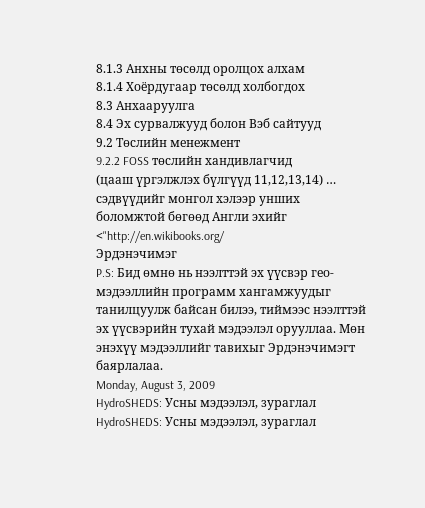8.1.3 Анхны төсөлд оролцох алхам
8.1.4 Хоёрдугаар төсөлд холбогдох
8.3 Анхааруулга
8.4 Эх сурвалжууд болон Вэб сайтууд
9.2 Төслийн менежмент
9.2.2 FOSS төслийн хандивлагчид
(цааш үргэлжлэх бүлгүүд 11,12,13,14) …
сэдвүүдийг монгол хэлээр унших боломжтой бөгөөд Англи эхийг <"http://en.wikibooks.org/
Эрдэнэчимэг
P.S: Бид өмнө нь нээлттэй эх үүсвэр гео-мэдээллийн программ хангамжуудыг танилцуулж байсан билээ, тиймээс нээлттэй эх үүсвэрийн тухай мэдээлэл орууллаа. Мөн энэхүү мэдээллийг тавихыг Эрдэнэчимэгт баярлалаа.
Monday, August 3, 2009
HydroSHEDS: Усны мэдээлэл, зураглал
HydroSHEDS: Усны мэдээлэл, зураглал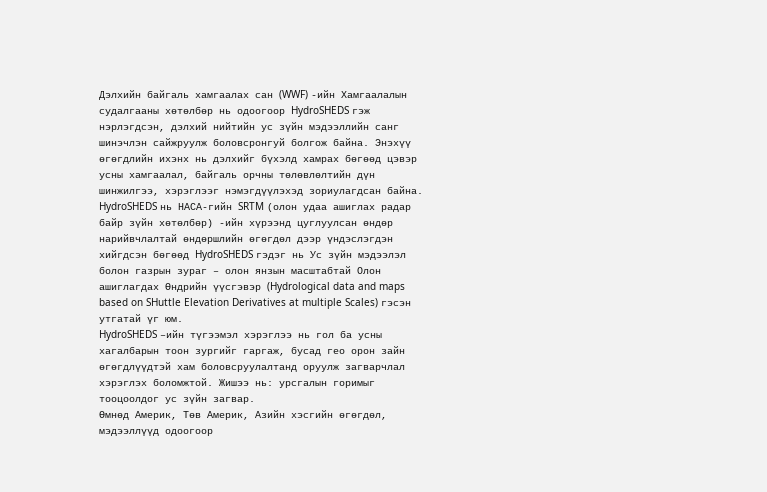Дэлхийн байгаль хамгаалах сан (WWF) -ийн Хамгаалалын судалгааны хөтөлбөр нь одоогоор HydroSHEDS гэж нэрлэгдсэн, дэлхий нийтийн ус зүйн мэдээллийн санг шинэчлэн сайжруулж боловсронгуй болгож байна. Энэхүү өгөгдлийн ихэнх нь дэлхийг бүхэлд хамрах бөгөөд цэвэр усны хамгаалал, байгаль орчны төлөвлөлтийн дүн шинжилгээ, хэрэглээг нэмэгдүүлэхэд зориулагдсан байна.
HydroSHEDS нь НАСА-гийн SRTM (олон удаа ашиглах радар байр зүйн хөтөлбөр) -ийн хүрээнд цуглуулсан өндөр нарийвчлалтай өндөршлийн өгөгдөл дээр үндэслэгдэн хийгдсэн бөгөөд HydroSHEDS гэдэг нь Ус зүйн мэдээлэл болон газрын зураг – олон янзын масштабтай Олон ашиглагдах Өндрийн үүсгэвэр (Hydrological data and maps based on SHuttle Elevation Derivatives at multiple Scales) гэсэн утгатай үг юм.
HydroSHEDS –ийн түгээмэл хэрэглээ нь гол ба усны хагалбарын тоон зургийг гаргаж, бусад гео орон зайн өгөгдлүүдтэй хам боловсруулалтанд оруулж загварчлал хэрэглэх боломжтой. Жишээ нь: урсгалын горимыг тооцоолдог ус зүйн загвар.
Өмнөд Америк, Төв Америк, Азийн хэсгийн өгөгдөл, мэдээллүүд одоогоор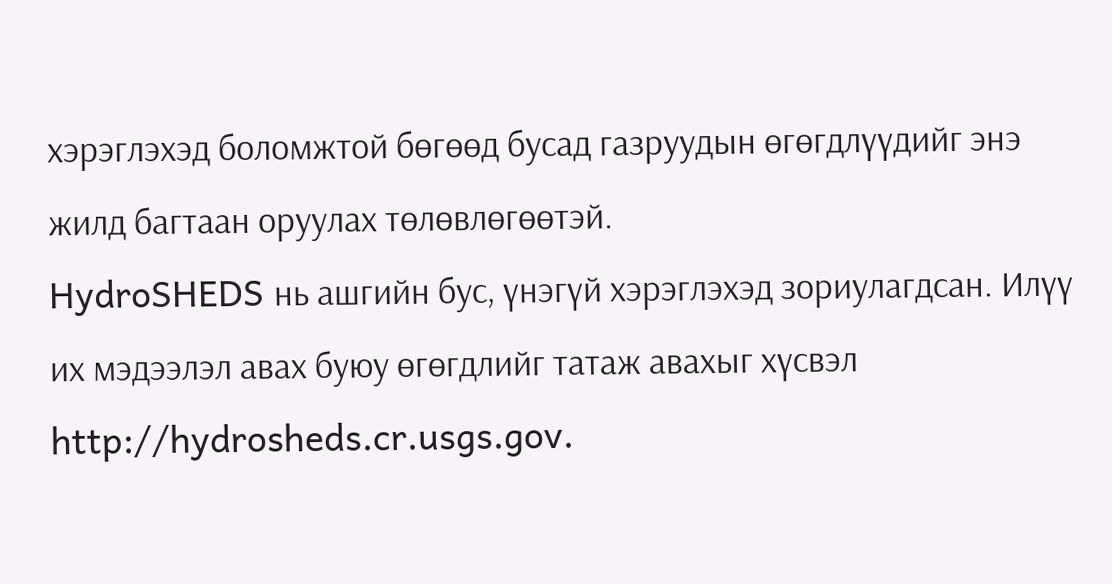хэрэглэхэд боломжтой бөгөөд бусад газруудын өгөгдлүүдийг энэ жилд багтаан оруулах төлөвлөгөөтэй.
HydroSHEDS нь ашгийн бус, үнэгүй хэрэглэхэд зориулагдсан. Илүү их мэдээлэл авах буюу өгөгдлийг татаж авахыг хүсвэл http://hydrosheds.cr.usgs.gov.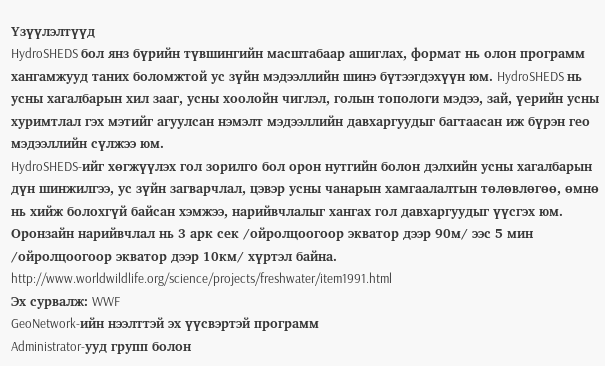Үзүүлэлтүүд
HydroSHEDS бол янз бүрийн түвшингийн масштабаар ашиглах, формат нь олон программ хангамжууд таних боломжтой ус зүйн мэдээллийн шинэ бүтээгдэхүүн юм. HydroSHEDS нь усны хагалбарын хил зааг, усны хоолойн чиглэл, голын топологи мэдээ, зай, үерийн усны хуримтлал гэх мэтийг агуулсан нэмэлт мэдээллийн давхаргуудыг багтаасан иж бүрэн гео мэдээллийн сүлжээ юм.
HydroSHEDS-ийг хөгжүүлэх гол зорилго бол орон нутгийн болон дэлхийн усны хагалбарын дүн шинжилгээ, ус зүйн загварчлал, цэвэр усны чанарын хамгаалалтын төлөвлөгөө, өмнө нь хийж болохгүй байсан хэмжээ, нарийвчлалыг хангах гол давхаргуудыг үүсгэх юм. Оронзайн нарийвчлал нь 3 арк сек /ойролцоогоор экватор дээр 90м/ ээс 5 мин /ойролцоогоор экватор дээр 10км/ хүртэл байна.
http://www.worldwildlife.org/science/projects/freshwater/item1991.html
Эх сурвалж: WWF
GeoNetwork-ийн нээлттэй эх үүсвэртэй программ
Administrator-ууд групп болон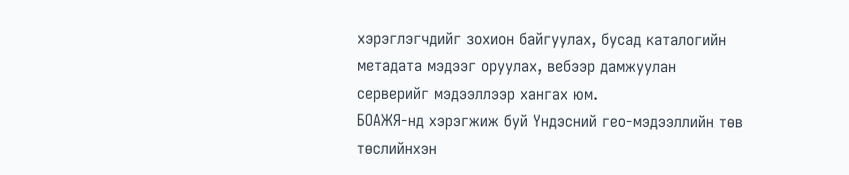хэрэглэгчдийг зохион байгуулах, бусад каталогийн метадата мэдээг оруулах, вебээр дамжуулан серверийг мэдээллээр хангах юм.
БОАЖЯ-нд хэрэгжиж буй Үндэсний гео-мэдээллийн төв төслийнхэн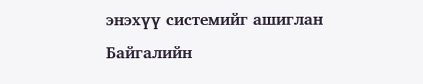энэхүү системийг ашиглан Байгалийн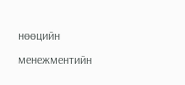нөөцийн менежментийн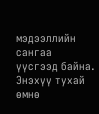мэдээллийн сангаа үүсгээд байна. Энэхүү тухай өмнө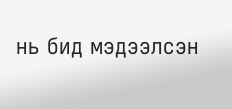нь бид мэдээлсэн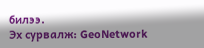билээ.
Эх сурвалж: GeoNetwork